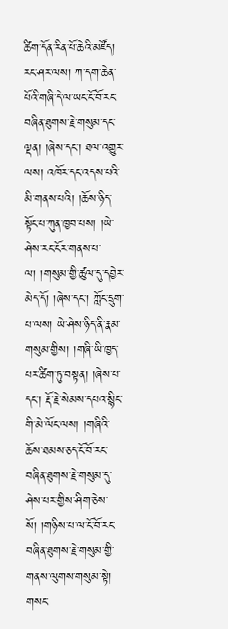ཚིག་དོན་རིན་པོ་ཆེའི་མཛོད།
རང་ཤར་ལས། ཀ་དག་ཆེན་པོའི་གཞི་དེ་ལ་ཡང་ངོ་བོ་རང་བཞིན་ཐུགས་རྗེ་གསུམ་དང་ལྡན། །ཞེས་དང་། ཐལ་འགྱུར་ལས། འཁོར་དང་འདས་པའི་མི་གནས་པའི། །ཆོས་ཉིད་སྟོང་པ་ཀུན་ཁྱབ་པས། །ཡེ་ཤེས་རང་ངོར་གནས་པ་ལ། །གསུམ་གྱི་ཚུལ་དུ་དབྱེར་མེད་དོ། །ཞེས་དང་། ཀློང་དྲུག་པ་ལས། ཡེ་ཤེས་ཉིད་ནི་རྣམ་གསུམ་གྱིས། །གཞི་ཡི་ཁྱད་པར་ཚིག་ཏུ་བསྟན། །ཞེས་པ་དང་། རྡོ་རྗེ་སེམས་དཔའ་སྙིང་གི་མེ་ལོང་ལས། །གཞིའི་ཆོས་ཐམས་ཅད་ངོ་བོ་རང་བཞིན་ཐུགས་རྗེ་གསུམ་དུ་ཤེས་པར་གྱིས་ཤིག་ཅེས་སོ། །གཉིས་པ་ལ་ངོ་བོ་རང་བཞིན་ཐུགས་རྗེ་གསུམ་གྱི་གནས་ལུགས་གསུམ་སྟེ། གསང་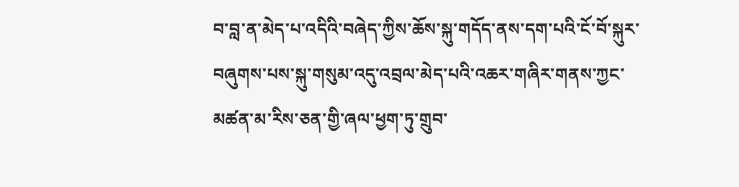བ་བླ་ན་མེད་པ་འདིའི་བཞེད་ཀྱིས་ཆོས་སྐུ་གདོད་ནས་དག་པའི་ངོ་བོ་སྐུར་བཞུགས་པས་སྐུ་གསུམ་འདུ་འབྲལ་མེད་པའི་འཆར་གཞིར་གནས་ཀྱང་མཚན་མ་རིས་ཅན་གྱི་ཞལ་ཕྱག་ཏུ་གྲུབ་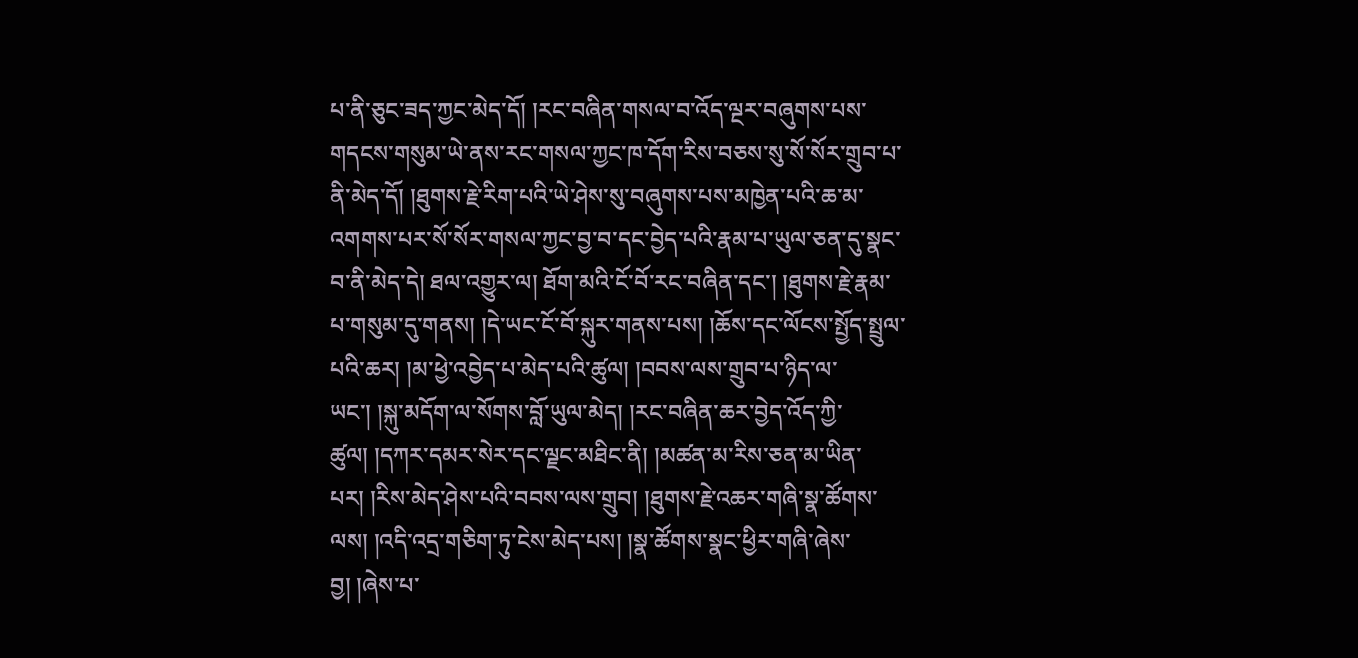པ་ནི་ཅུང་ཟད་ཀྱང་མེད་དོ། །རང་བཞིན་གསལ་བ་འོད་ལྔར་བཞུགས་པས་གདངས་གསུམ་ཡེ་ནས་རང་གསལ་ཀྱང་ཁ་དོག་རིས་བཅས་སུ་སོ་སོར་གྲུབ་པ་ནི་མེད་དོ། །ཐུགས་རྗེ་རིག་པའི་ཡེ་ཤེས་སུ་བཞུགས་པས་མཁྱེན་པའི་ཆ་མ་འགགས་པར་སོ་སོར་གསལ་ཀྱང་བྱ་བ་དང་བྱེད་པའི་རྣམ་པ་ཡུལ་ཅན་དུ་སྣང་བ་ནི་མེད་དེ། ཐལ་འགྱུར་ལ། ཐོག་མའི་ངོ་བོ་རང་བཞིན་དང་། །ཐུགས་རྗེ་རྣམ་པ་གསུམ་དུ་གནས། །དེ་ཡང་ངོ་བོ་སྐུར་གནས་པས། །ཆོས་དང་ལོངས་སྤྱོད་སྤྲུལ་པའི་ཆར། །མ་ཕྱེ་འབྱེད་པ་མེད་པའི་ཚུལ། །བབས་ལས་གྲུབ་པ་ཉིད་ལ་ཡང་། །སྐུ་མདོག་ལ་སོགས་བློ་ཡུལ་མེད། །རང་བཞིན་ཆར་བྱེད་འོད་ཀྱི་ཚུལ། །དཀར་དམར་སེར་དང་ལྗང་མཐིང་ནི། །མཚན་མ་རིས་ཅན་མ་ཡིན་པར། །རིས་མེད་ཤེས་པའི་བབས་ལས་གྲུབ། །ཐུགས་རྗེ་འཆར་གཞི་སྣ་ཚོགས་ལས། །འདི་འདྲ་གཅིག་ཏུ་ངེས་མེད་པས། །སྣ་ཚོགས་སྣང་ཕྱིར་གཞི་ཞེས་བྱ། །ཞེས་པ་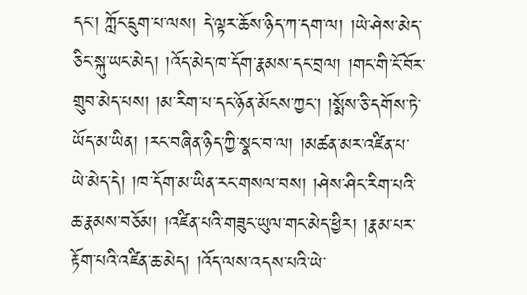དང་། ཀློང་དྲུག་པ་ལས། དེ་ལྟར་ཆོས་ཉིད་ཀ་དག་ལ། །ཡེ་ཤེས་མེད་ཅིང་སྐུ་ཡང་མེད། །འོད་མེད་ཁ་དོག་རྣམས་དང་བྲལ། །གང་གི་ངོ་བོར་གྲུབ་མེད་པས། །མ་རིག་པ་དང་ཉོན་མོངས་ཀྱང་། །སྨོས་ཅི་དགོས་ཏེ་ཡོད་མ་ཡིན། །རང་བཞིན་ཉིད་ཀྱི་སྣང་བ་ལ། །མཚན་མར་འཛིན་པ་ཡེ་མེད་དེ། །ཁ་དོག་མ་ཡིན་རང་གསལ་བས། །ཤེས་ཤིང་རིག་པའི་ཆ་རྣམས་བཅོམ། །འཛིན་པའི་གཟུང་ཡུལ་གང་མེད་ཕྱིར། །རྣམ་པར་རྟོག་པའི་འཛིན་ཆ་མེད། །འོད་ལས་འདས་པའི་ཡེ་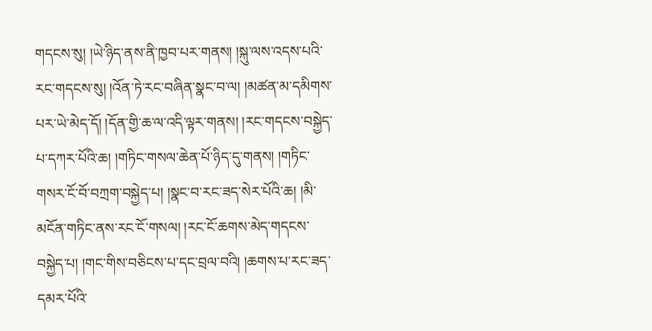གདངས་སུ། །ཡེ་ཉིད་ནས་ནི་ཁྱབ་པར་གནས། །སྐུ་ལས་འདས་པའི་རང་གདངས་སུ། །འོན་ཏེ་རང་བཞིན་སྣང་བ་ལ། །མཚན་མ་དམིགས་པར་ཡེ་མེད་དོ། །དོན་གྱི་ཆ་ལ་འདི་ལྟར་གནས། །རང་གདངས་བསྐྱེད་པ་དཀར་པོའི་ཆ། །གཏིང་གསལ་ཆེན་པོ་ཉིད་དུ་གནས། །གཏིང་གསར་ངོ་བོ་བཀྲག་བསྐྱེད་པ། །སྣང་བ་རང་ཟད་སེར་པོའི་ཆ། །མི་མངོན་གཏིང་ནས་རང་ངོ་གསལ། །རང་ངོ་ཆགས་མེད་གདངས་བསྐྱེད་པ། །གང་གིས་བཅིངས་པ་དང་བྲལ་བའི། །ཆགས་པ་རང་ཟད་དམར་པོའི་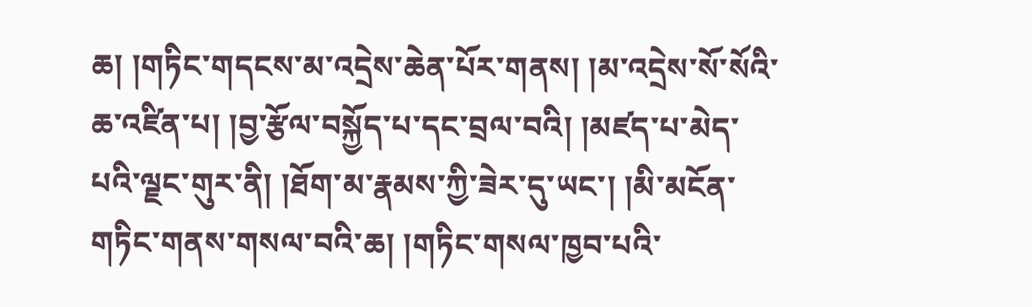ཆ། །གཏིང་གདངས་མ་འདྲེས་ཆེན་པོར་གནས། །མ་འདྲེས་སོ་སོའི་ཆ་འཛིན་པ། །བྱ་རྩོལ་བསྐྱོད་པ་དང་བྲལ་བའི། །མཛད་པ་མེད་པའི་ལྗང་གུར་ནི། །ཐོག་མ་རྣམས་ཀྱི་ཟེར་དུ་ཡང་། །མི་མངོན་གཏིང་གནས་གསལ་བའི་ཆ། །གཏིང་གསལ་ཁྱབ་པའི་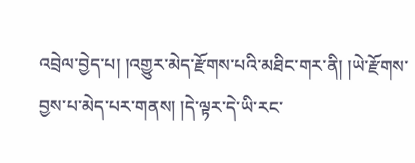འབྲེལ་བྱེད་པ། །འགྱུར་མེད་རྫོགས་པའི་མཐིང་གར་ནི། །ཡེ་རྫོགས་བྱས་པ་མེད་པར་གནས། །དེ་ལྟར་དེ་ཡི་རང་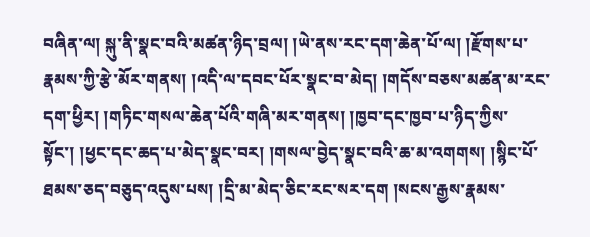བཞིན་ལ། སྐུ་ནི་སྣང་བའི་མཚན་ཉིད་བྲལ། །ཡེ་ནས་རང་དག་ཆེན་པོ་ལ། །རྫོགས་པ་རྣམས་ཀྱི་རྩེ་མོར་གནས། །འདི་ལ་དབང་པོར་སྣང་བ་མེད། །གདོས་བཅས་མཚན་མ་རང་དག་ཕྱིར། །གཏིང་གསལ་ཆེན་པོའི་གཞི་མར་གནས། །ཁྱབ་དང་ཁྱབ་པ་ཉིད་ཀྱིས་སྟོང་། །ཕྱང་དང་ཆད་པ་མེད་སྣང་བར། །གསལ་བྱེད་སྣང་བའི་ཆ་མ་འགགས། །སྙིང་པོ་ཐམས་ཅད་བཅུད་འདུས་པས། །དྲི་མ་མེད་ཅིང་རང་སར་དག །སངས་རྒྱས་རྣམས་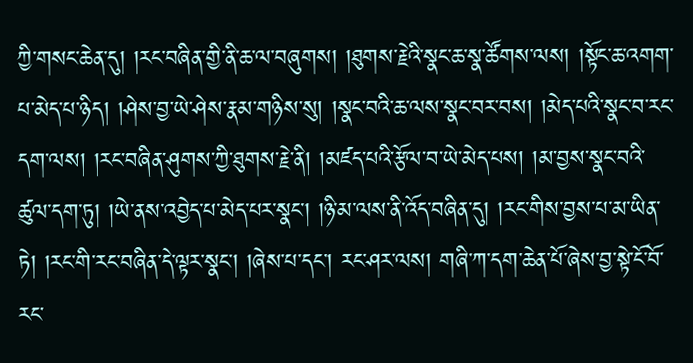ཀྱི་གསང་ཆེན་དུ། །རང་བཞིན་གྱི་ནི་ཆ་ལ་བཞུགས། །ཐུགས་རྗེའི་སྣང་ཆ་སྣ་ཚོགས་ལས། །སྟོང་ཆ་འགག་པ་མེད་པ་ཉིད། །ཤེས་བྱ་ཡེ་ཤེས་རྣམ་གཉིས་སུ། །སྣང་བའི་ཆ་ལས་སྣང་བར་བས། །མེད་པའི་སྣང་བ་རང་དག་ལས། །རང་བཞིན་ཤུགས་ཀྱི་ཐུགས་རྗེ་ནི། །མཛད་པའི་རྩོལ་བ་ཡེ་མེད་པས། །མ་བྱས་སྣང་བའི་ཚུལ་དག་ཏུ། །ཡེ་ནས་འབྱེད་པ་མེད་པར་སྣང་། །ཉི་མ་ལས་ནི་འོད་བཞིན་དུ། །རང་གིས་བྱས་པ་མ་ཡིན་ཏེ། །རང་གི་རང་བཞིན་དེ་ལྟར་སྣང་། །ཞེས་པ་དང་། རང་ཤར་ལས། གཞི་ཀ་དག་ཆེན་པོ་ཞེས་བྱ་སྟེ་ངོ་བོ་རང་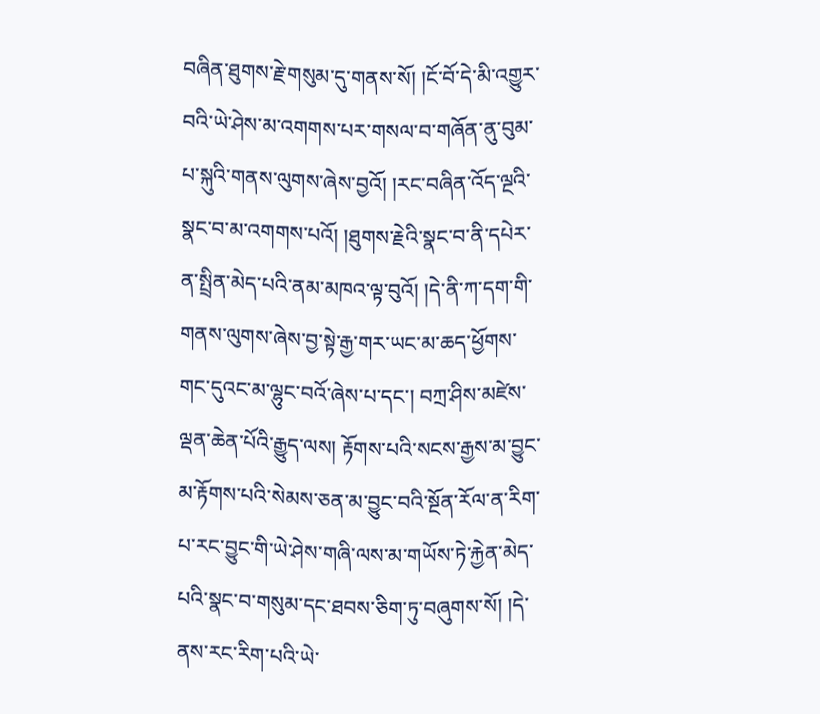བཞིན་ཐུགས་རྗེ་གསུམ་དུ་གནས་སོ། །ངོ་བོ་དེ་མི་འགྱུར་བའི་ཡེ་ཤེས་མ་འགགས་པར་གསལ་བ་གཞོན་ནུ་བུམ་པ་སྐུའི་གནས་ལུགས་ཞེས་བྱའོ། །རང་བཞིན་འོད་ལྔའི་སྣང་བ་མ་འགགས་པའོ། །ཐུགས་རྗེའི་སྣང་བ་ནི་དཔེར་ན་སྤྲིན་མེད་པའི་ནམ་མཁའ་ལྟ་བུའོ། །དེ་ནི་ཀ་དག་གི་གནས་ལུགས་ཞེས་བྱ་སྟེ་རྒྱ་གར་ཡང་མ་ཆད་ཕྱོགས་གང་དུའང་མ་ལྷུང་བའོ་ཞེས་པ་དང་། བཀྲ་ཤིས་མཛེས་ལྡན་ཆེན་པོའི་རྒྱུད་ལས། རྟོགས་པའི་སངས་རྒྱས་མ་བྱུང་མ་རྟོགས་པའི་སེམས་ཅན་མ་བྱུང་བའི་སྔོན་རོལ་ན་རིག་པ་རང་བྱུང་གི་ཡེ་ཤེས་གཞི་ལས་མ་གཡོས་ཏེ་རྐྱེན་མེད་པའི་སྣང་བ་གསུམ་དང་ཐབས་ཅིག་ཏུ་བཞུགས་སོ། །དེ་ནས་རང་རིག་པའི་ཡེ་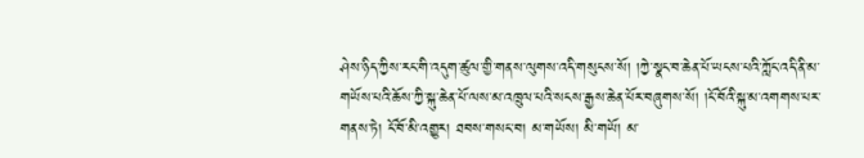ཤེས་ཉིད་ཀྱིས་རང་གི་འདུག་ཚུལ་གྱི་གནས་ལུགས་འདི་གསུངས་སོ། །ཀྱེ་སྣང་བ་ཆེན་པོ་ཡངས་པའི་ཀློང་འདི་ནི་མ་གཡོས་པའི་ཆོས་ཀྱི་སྐུ་ཆེན་པོ་ལས་མ་འཁྲུལ་པའི་སངས་རྒྱས་ཆེན་པོར་བཞུགས་སོ། །ངོ་བོའི་སྐུ་མ་འགགས་པར་གནས་ཏེ། ངོ་བོ་མི་འགྱུར། ཐབས་གསང་བ། མ་གཡོས། མི་གཡོ། མ་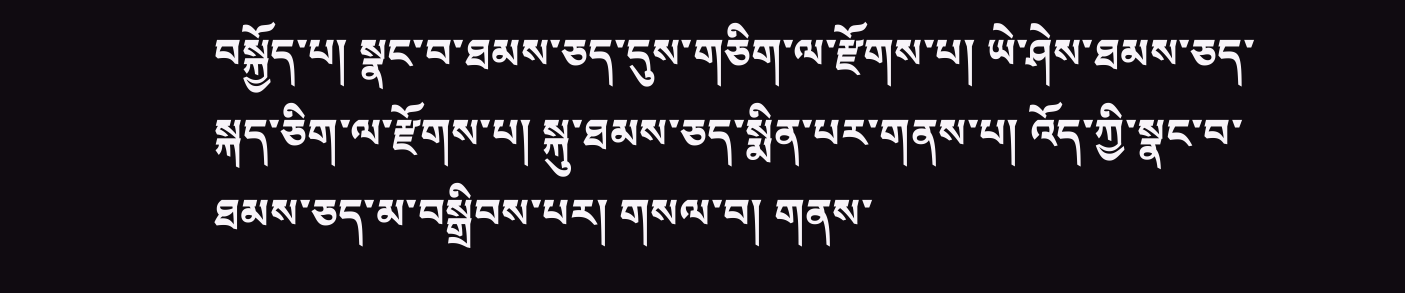བསྐྱོད་པ། སྣང་བ་ཐམས་ཅད་དུས་གཅིག་ལ་རྫོགས་པ། ཡེ་ཤེས་ཐམས་ཅད་སྐད་ཅིག་ལ་རྫོགས་པ། སྐུ་ཐམས་ཅད་སྨིན་པར་གནས་པ། འོད་ཀྱི་སྣང་བ་ཐམས་ཅད་མ་བསྒྲིབས་པར། གསལ་བ། གནས་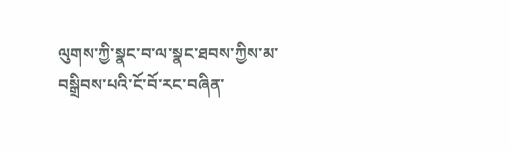ལུགས་ཀྱི་སྣང་བ་ལ་སྣང་ཐབས་ཀྱིས་མ་བསྒྲིབས་པའི་ངོ་བོ་རང་བཞིན་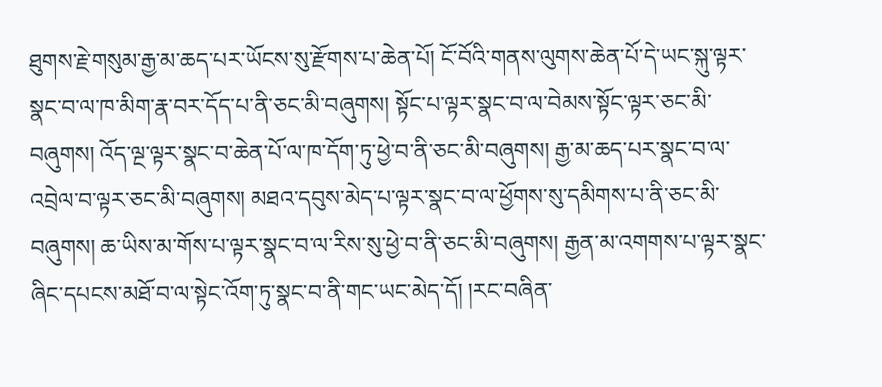ཐུགས་རྗེ་གསུམ་རྒྱ་མ་ཆད་པར་ཡོངས་སུ་རྫོགས་པ་ཆེན་པོ། ངོ་བོའི་གནས་ལུགས་ཆེན་པོ་དེ་ཡང་སྐུ་ལྟར་སྣང་བ་ལ་ཁ་མིག་རྣ་བར་དོད་པ་ནི་ཅང་མི་བཞུགས། སྟོང་པ་ལྟར་སྣང་བ་ལ་བེམས་སྟོང་ལྟར་ཅང་མི་བཞུགས། འོད་ལྔ་ལྟར་སྣང་བ་ཆེན་པོ་ལ་ཁ་དོག་ཏུ་ཕྱེ་བ་ནི་ཅང་མི་བཞུགས། རྒྱ་མ་ཆད་པར་སྣང་བ་ལ་འབྲེལ་བ་ལྟར་ཅང་མི་བཞུགས། མཐའ་དབུས་མེད་པ་ལྟར་སྣང་བ་ལ་ཕྱོགས་སུ་དམིགས་པ་ནི་ཅང་མི་བཞུགས། ཆ་ཡིས་མ་གོས་པ་ལྟར་སྣང་བ་ལ་རིས་སུ་ཕྱེ་བ་ནི་ཅང་མི་བཞུགས། རྒྱན་མ་འགགས་པ་ལྟར་སྣང་ཞིང་དཔངས་མཐོ་བ་ལ་སྟེང་འོག་ཏུ་སྣང་བ་ནི་གང་ཡང་མེད་དོ། །རང་བཞིན་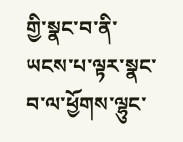གྱི་སྣང་བ་ནི་ཡངས་པ་ལྟར་སྣང་བ་ལ་ཕྱོགས་ལྷུང་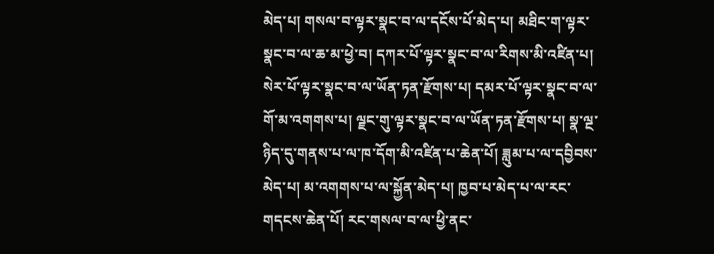མེད་པ། གསལ་བ་ལྟར་སྣང་བ་ལ་དངོས་པོ་མེད་པ། མཐིང་ག་ལྟར་སྣང་བ་ལ་ཆ་མ་ཕྱེ་བ། དཀར་པོ་ལྟར་སྣང་བ་ལ་རིགས་མི་འཛིན་པ། སེར་པོ་ལྟར་སྣང་བ་ལ་ཡོན་ཏན་རྫོགས་པ། དམར་པོ་ལྟར་སྣང་བ་ལ་གོ་མ་འགགས་པ། ལྗང་གུ་ལྟར་སྣང་བ་ལ་ཡོན་ཏན་རྫོགས་པ། སྣ་ལྔ་ཉིད་དུ་གནས་པ་ལ་ཁ་དོག་མི་འཛིན་པ་ཆེན་པོ། ཟླུམ་པ་ལ་དབྱིབས་མེད་པ། མ་འགགས་པ་ལ་སྐྱོན་མེད་པ། ཁྱབ་པ་མེད་པ་ལ་རང་གདངས་ཆེན་པོ། རང་གསལ་བ་ལ་ཕྱི་ནང་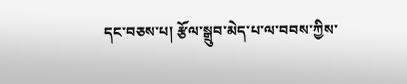དང་བཅས་པ། རྩོལ་སྒྲུབ་མེད་པ་ལ་བབས་ཀྱིས་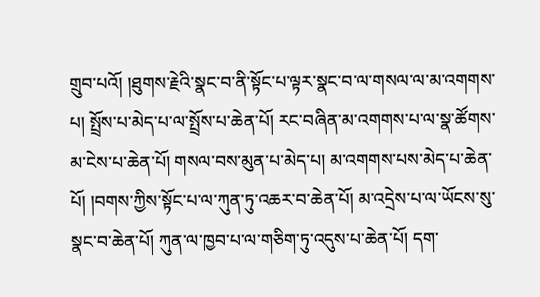གྲུབ་པའོ། །ཐུགས་རྗེའི་སྣང་བ་ནི་སྟོང་པ་ལྟར་སྣང་བ་ལ་གསལ་ལ་མ་འགགས་པ། སྤྲོས་པ་མེད་པ་ལ་སྤྲོས་པ་ཆེན་པོ། རང་བཞིན་མ་འགགས་པ་ལ་སྣ་ཚོགས་མ་ངེས་པ་ཆེན་པོ། གསལ་བས་མུན་པ་མེད་པ། མ་འགགས་པས་མེད་པ་ཆེན་པོ། །བགས་ཀྱིས་སྟོང་པ་ལ་ཀུན་ཏུ་འཆར་བ་ཆེན་པོ། མ་འདྲེས་པ་ལ་ཡོངས་སུ་སྣང་བ་ཆེན་པོ། ཀུན་ལ་ཁྱབ་པ་ལ་གཅིག་ཏུ་འདུས་པ་ཆེན་པོ། དག་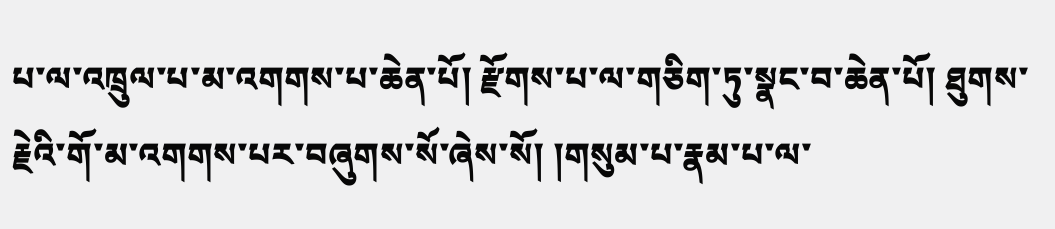པ་ལ་འཁྲུལ་པ་མ་འགགས་པ་ཆེན་པོ། རྫོགས་པ་ལ་གཅིག་ཏུ་སྣང་བ་ཆེན་པོ། ཐུགས་རྗེའི་གོ་མ་འགགས་པར་བཞུགས་སོ་ཞེས་སོ། །གསུམ་པ་རྣམ་པ་ལ་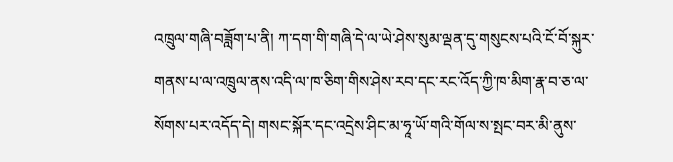འཁྲུལ་གཞི་བཟློག་པ་ནི། ཀ་དག་གི་གཞི་དེ་ལ་ཡེ་ཤེས་སུམ་ལྡན་དུ་གསུངས་པའི་ངོ་བོ་སྐུར་གནས་པ་ལ་འཁྲུལ་ནས་འདི་ལ་ཁ་ཅིག་གིས་ཤེས་རབ་དང་རང་འོད་ཀྱི་ཁ་མིག་རྣ་བ་ཅ་ལ་སོགས་པར་འདོད་དེ། གསང་སྐོར་དང་འདྲེས་ཤིང་མ་ཧཱ་ཡོ་གའི་གོལ་ས་སྤང་བར་མི་ནུས་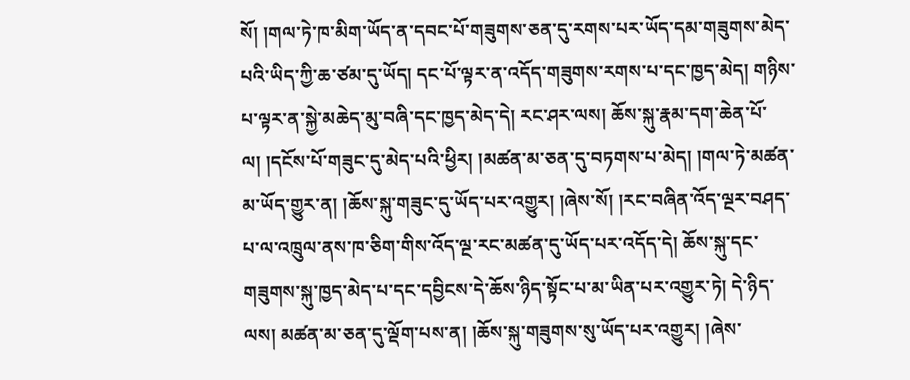སོ། །གལ་ཏེ་ཁ་མིག་ཡོད་ན་དབང་པོ་གཟུགས་ཅན་དུ་རགས་པར་ཡོད་དམ་གཟུགས་མེད་པའི་ཡིད་ཀྱི་ཆ་ཙམ་དུ་ཡོད། དང་པོ་ལྟར་ན་འདོད་གཟུགས་རགས་པ་དང་ཁྱད་མེད། གཉིས་པ་ལྟར་ན་སྐྱེ་མཆེད་མུ་བཞི་དང་ཁྱད་མེད་དེ། རང་ཤར་ལས། ཆོས་སྐུ་རྣམ་དག་ཆེན་པོ་ལ། །དངོས་པོ་གཟུང་དུ་མེད་པའི་ཕྱིར། །མཚན་མ་ཅན་དུ་བཏགས་པ་མེད། །གལ་ཏེ་མཚན་མ་ཡོད་གྱུར་ན། །ཆོས་སྐུ་གཟུང་དུ་ཡོད་པར་འགྱུར། །ཞེས་སོ། །རང་བཞིན་འོད་ལྔར་བཤད་པ་ལ་འཁྲུལ་ནས་ཁ་ཅིག་གིས་འོད་ལྔ་རང་མཚན་དུ་ཡོད་པར་འདོད་དེ། ཆོས་སྐུ་དང་གཟུགས་སྐུ་ཁྱད་མེད་པ་དང་དབྱིངས་དེ་ཆོས་ཉིད་སྟོང་པ་མ་ཡིན་པར་འགྱུར་ཏེ། དེ་ཉིད་ལས། མཚན་མ་ཅན་དུ་ལྡོག་པས་ན། །ཆོས་སྐུ་གཟུགས་སུ་ཡོད་པར་འགྱུར། །ཞེས་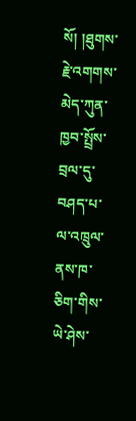སོ། །ཐུགས་རྗེ་འགགས་མེད་ཀུན་ཁྱབ་སྤྲོས་བྲལ་དུ་བཤད་པ་ལ་འཁྲུལ་ནས་ཁ་ཅིག་གིས་ཡེ་ཤེས་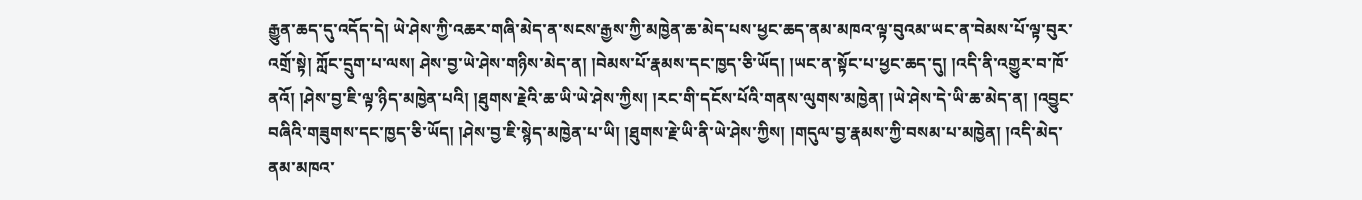རྒྱུན་ཆད་དུ་འདོད་དེ། ཡེ་ཤེས་ཀྱི་འཆར་གཞི་མེད་ན་སངས་རྒྱས་ཀྱི་མཁྱེན་ཆ་མེད་པས་ཕྱང་ཆད་ནམ་མཁའ་ལྟ་བུའམ་ཡང་ན་བེམས་པོ་ལྟ་བུར་འགྲོ་སྟེ། ཀློང་དྲུག་པ་ལས། ཤེས་བྱ་ཡེ་ཤེས་གཉིས་མེད་ན། །བེམས་པོ་རྣམས་དང་ཁྱད་ཅི་ཡོད། །ཡང་ན་སྟོང་པ་ཕྱང་ཆད་དུ། །འདི་ནི་འགྱུར་བ་ཁོ་ནའོ། །ཤེས་བྱ་ཇི་ལྟ་ཉིད་མཁྱེན་པའི། །ཐུགས་རྗེའི་ཆ་ཡི་ཡེ་ཤེས་ཀྱིས། །རང་གི་དངོས་པོའི་གནས་ལུགས་མཁྱེན། །ཡེ་ཤེས་དེ་ཡི་ཆ་མེད་ན། །འབྱུང་བཞིའི་གཟུགས་དང་ཁྱད་ཅི་ཡོད། །ཤེས་བྱ་ཇི་སྙེད་མཁྱེན་པ་ཡི། །ཐུགས་རྗེ་ཡི་ནི་ཡེ་ཤེས་ཀྱིས། །གདུལ་བྱ་རྣམས་ཀྱི་བསམ་པ་མཁྱེན། །འདི་མེད་ནམ་མཁའ་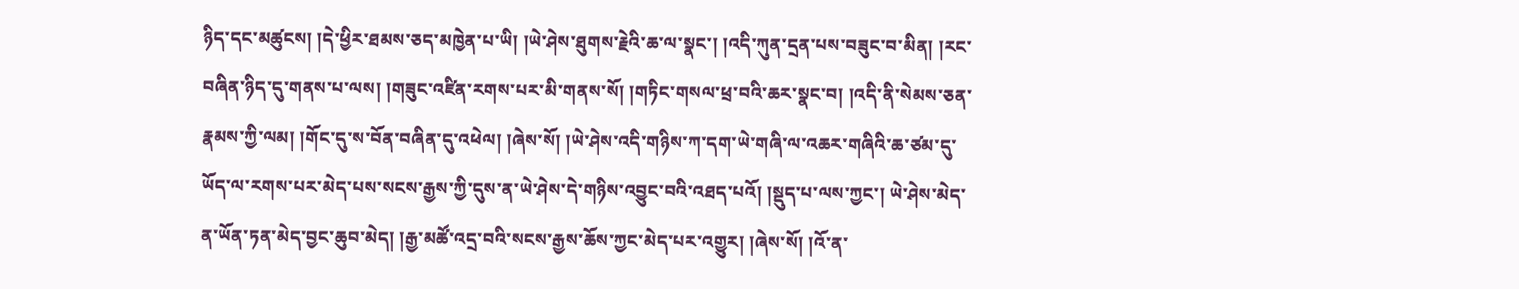ཉིད་དང་མཚུངས། །དེ་ཕྱིར་ཐམས་ཅད་མཁྱེན་པ་ཡི། །ཡེ་ཤེས་ཐུགས་རྗེའི་ཆ་ལ་སྣང་། །འདི་ཀུན་དྲན་པས་བཟུང་བ་མིན། །རང་བཞིན་ཉིད་དུ་གནས་པ་ལས། །གཟུང་འཛིན་རགས་པར་མི་གནས་སོ། །གཏིང་གསལ་ཕྲ་བའི་ཆར་སྣང་བ། །འདི་ནི་སེམས་ཅན་རྣམས་ཀྱི་ལམ། །གོང་དུ་ས་བོན་བཞིན་དུ་འཕེལ། །ཞེས་སོ། །ཡེ་ཤེས་འདི་གཉིས་ཀ་དག་ཡེ་གཞི་ལ་འཆར་གཞིའི་ཆ་ཙམ་དུ་ཡོད་ལ་རགས་པར་མེད་པས་སངས་རྒྱས་ཀྱི་དུས་ན་ཡེ་ཤེས་དེ་གཉིས་འབྱུང་བའི་འཐད་པའོ། །སྡུད་པ་ལས་ཀྱང་། ཡེ་ཤེས་མེད་ན་ཡོན་ཏན་མེད་བྱང་ཆུབ་མེད། །རྒྱ་མཚོ་འདྲ་བའི་སངས་རྒྱས་ཆོས་ཀྱང་མེད་པར་འགྱུར། །ཞེས་སོ། །འོ་ན་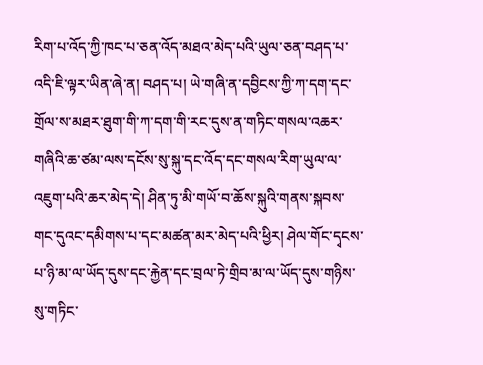རིག་པ་འོད་ཀྱི་ཁང་པ་ཅན་འོད་མཐའ་མེད་པའི་ཡུལ་ཅན་བཤད་པ་འདི་ཇི་ལྟར་ཡིན་ཞེ་ན། བཤད་པ། ཡེ་གཞི་ན་དབྱིངས་ཀྱི་ཀ་དག་དང་གྲོལ་ས་མཐར་ཐུག་གི་ཀ་དག་གི་རང་དུས་ན་གཏིང་གསལ་འཆར་གཞིའི་ཆ་ཙམ་ལས་དངོས་སུ་སྐུ་དང་འོད་དང་གསལ་རིག་ཡུལ་ལ་འཇུག་པའི་ཆར་མེད་དེ། ཤིན་ཏུ་མི་གཡོ་བ་ཆོས་སྐུའི་གནས་སྐབས་གང་དུའང་དམིགས་པ་དང་མཚན་མར་མེད་པའི་ཕྱིར། ཤེལ་གོང་དྭངས་པ་ཉི་མ་ལ་ཡོད་དུས་དང་རྐྱེན་དང་བྲལ་ཏེ་གྲིབ་མ་ལ་ཡོད་དུས་གཉིས་སུ་གཏིང་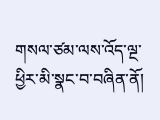གསལ་ཙམ་ལས་འོད་ལྔ་ཕྱིར་མི་སྣང་བ་བཞིན་ནོ།